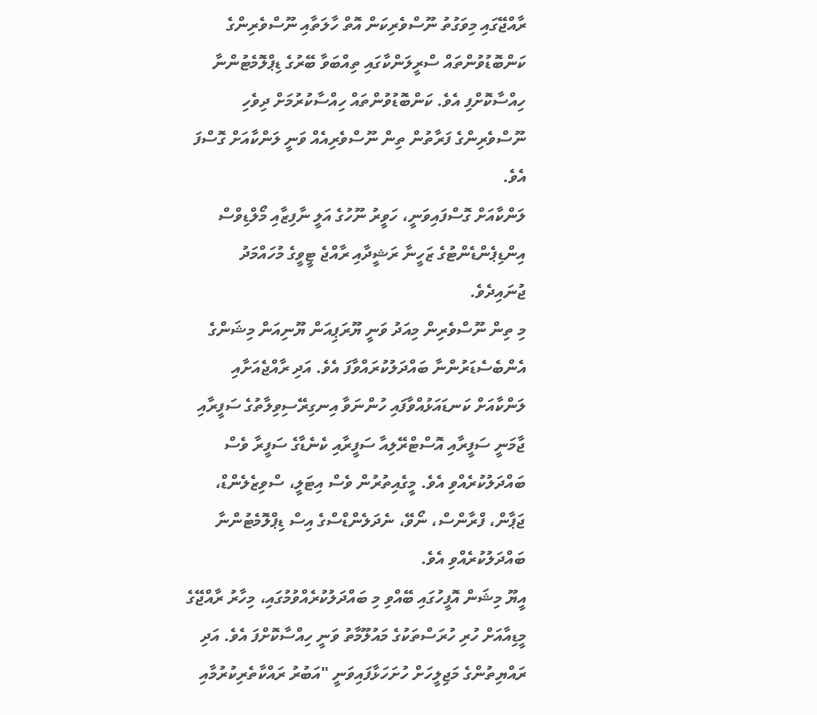ރާއްޖޭގައި މިވަގުތު ނޫސްވެރިކަން އޮތް ހާލަތާއި ނޫސްވެރިންގެ ކަންބޮޑުވުންތައް ސްރީލަންކާގައި ތިއްބަވާ ބޭރުގެ ޑިޕްލޮމެޓުންނާ ހިއްސާކޮށްފި އެވެ. ކަންބޮޑުވުންތައް ހިއްސާކުރުމަށް ދިވެހި ނޫސްވެރިންގެ ފަރާތުން ތިން ނޫސްވެރިއެއް ވަނީ ލަންކާއަށް ގޮސްފަ އެވެ.
ލަންކާއަށް ގޮސްފައިވަނީ، ހަވީރު ނޫހުގެ އަލީ ނާފިޒާއި މޯލްޑިވްސް އިންޑިޕެންޑެންޓުގެ ޒަހީނާ ރަޝީދާއި ރާއްޖެ ޓީވީގެ މުހައްމަދު ޖުނައިދެވެ.
މި ތިން ނޫސްވެރިން މިއަދު ވަނީ ޔޫރަޕިއަން ޔޫނިއަން މިޝަންގެ އެންބެސެޑަރުންނާ ބައްދަލުކުރައްވާފަ އެވެ. އަދި ރާއްޖެއަށާއި ލަންކާއަށް ކަނޑައަޅުއްވާފައި ހުންނަވާ އިނގިރޭސިވިލާތުގެ ސަފީރާއި ޖާމަނީ ސަފީރާއި އޮސްޓްރޭލިއާ ސަފީރާއި ކެނެޑާގެ ސަފީރާ ވެސް ބައްދަލުކުރެއްވި އެވެ. މީގެއިތުރުން ވެސް އިޓަލީ، ސްވިޒެލެންޑް، ޖަޕާން، ފްރާންސް، ނޯވޭ، ނެދަލެންޑްސްގެ އިސް ޑިޕްލޮމެޓުންނާ ބައްދަލުކުރެއްވި އެވެ.
އީޔޫ މިޝަން އޮފީހުގައި ބޭއްވި މި ބައްދަލުކުރެއްވުމުގައި، މިހާރު ރާއްޖޭގެ މީޑިއާއަށް ހުރި ހުރަސްތަކުގެ މައުލޫމާތު ވަނީ ހިއްސާކޮށްފަ އެވެ. އަދި ރައްޔިތުންގެ މަޖިލީހަށް ހުށަހަޅާފައިވަނީ "އަބުރު ރައްކާތެރިކުރުމާއި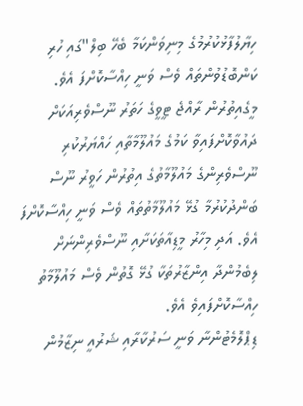ހިޔާލުފާޅުކުރުމުގެ މިނިވަންކަމާ ބެހޭ ބިލް"ގައި ހުރި ކަންބޮޑުވުންތައް ވެސް ވަނީ ހިއްސާކޮށްފަ އެވެ.
މީގެއިތުރުން ރާއްޖެ ޓީވީގެ ހަތަރު ނޫސްވެރިއަކަށް ދައުވާކޮށްފައިވާ ކަމުގެ މައުލޫމާތާއި ހައްޔަރުކުރި ނޫސްވެރިންގެ މައުލޫމާތުގެ އިތުރުން ހަވީރު ނޫސް ބަންދުކުރުމާ ގުޅޭ މައުލޫމާތުތައް ވެސް ވަނީ ހިއްސާކޮށްފަ އެވެ. އަދި މިހާރު މީޑިއާތަކަށާއި ނޫސްވެރިންނަށް ލިބެމުންދާ އިންޒާރުތަކާ ގުޅޭ ގޮތުން ވެސް މައުލޫމާތު ހިއްސާކޮށްފައިވެ އެވެ.
ޑިޕްލޮމެޓުންނާ ވަނީ ސަރުކާރާއި ޝަރުއީ ނިޒާމުން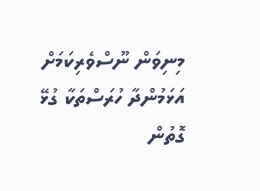މިނިވަން ނޫސްވެރިކަމަށް އަޅަމުންދާ ހުރަސްތަކާ ގުޅޭ ގޮތުން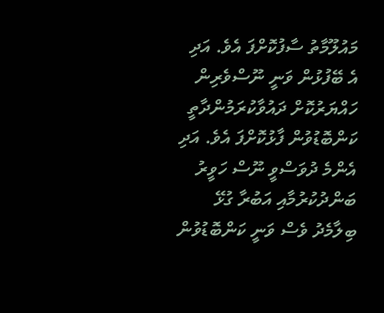މައުލޫމާތު ސާފުކޮށްފަ އެވެ. އަދި އެ ބޭފުޅުން ވަނީ ނޫސްވެރިން ހައްޔަރުކޮށް ދައުވާކުރަމުންދާތީ ކަންބޮޑުވުން ފާޅުކޮށްފަ އެވެ. އަދި އެންމެ ދުވަސްވީ ނޫސް ހަވީރު ބަންދުކުރުމާއި އަބުރާ ގުޅޭ ބިލާމެދު ވެސް ވަނީ ކަންބޮޑުވުން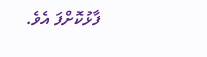ފާޅުކޮށްފަ އެވެ.